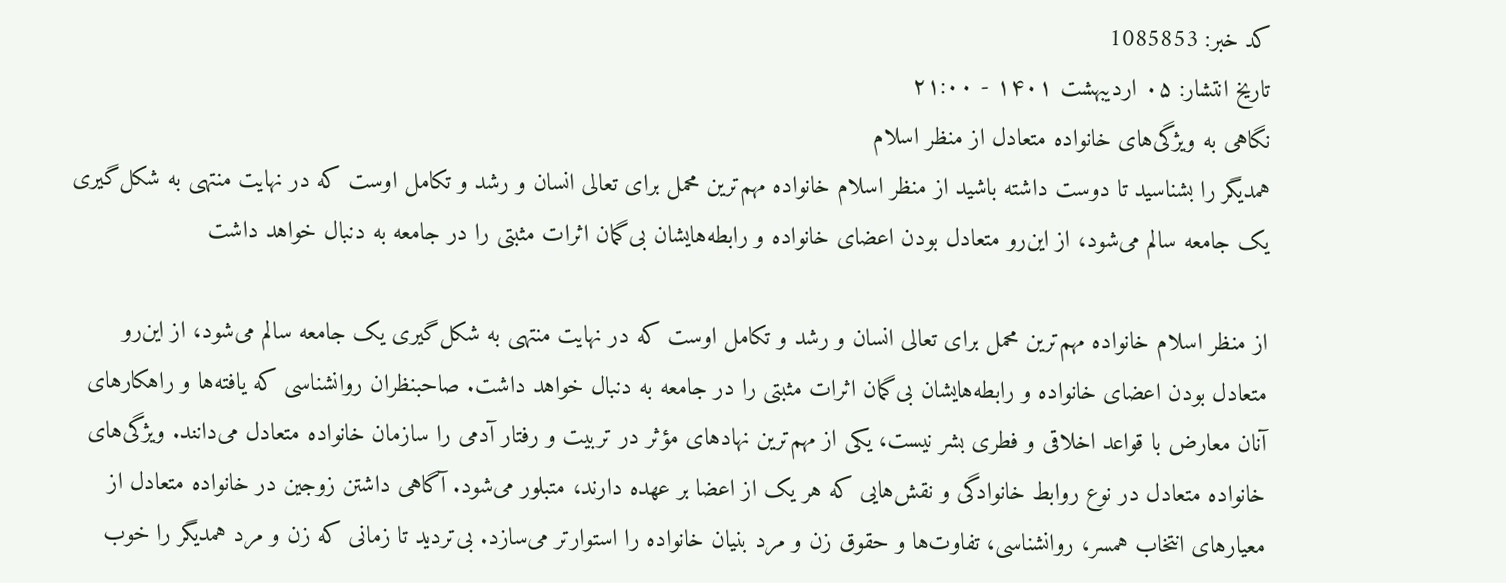کد خبر: 1085853
تاریخ انتشار: ۰۵ ارديبهشت ۱۴۰۱ - ۲۱:۰۰
نگاهی به ویژگی‌های خانواده متعادل از منظر اسلام
همدیگر را بشناسید تا دوست داشته باشید از منظر اسلام خانواده مهم‌ترین محمل برای تعالی انسان و رشد و تکامل اوست که در نهایت منتهی به شکل‌گیری یک جامعه سالم می‌شود، از این‌رو متعادل بودن اعضای خانواده و رابطه‌هایشان بی‌گمان اثرات مثبتی را در جامعه به دنبال خواهد داشت

از منظر اسلام خانواده مهم‌ترین محمل برای تعالی انسان و رشد و تکامل اوست که در نهایت منتهی به شکل‌گیری یک جامعه سالم می‌شود، از این‌رو متعادل بودن اعضای خانواده و رابطه‌هایشان بی‌گمان اثرات مثبتی را در جامعه به دنبال خواهد داشت. صاحبنظران روانشناسی که یافته‌ها و راهکار‌های آنان معارض با قواعد اخلاقی و فطری بشر نیست، یکی از مهم‌ترین نهاد‌های مؤثر در تربیت و رفتار آدمی را سازمان خانواده متعادل می‌دانند. ویژگی‌های خانواده متعادل در نوع روابط خانوادگی و نقش‌هایی که هر یک از اعضا بر عهده دارند، متبلور می‌شود. آگاهی داشتن زوجین در خانواده متعادل از معیار‌های انتخاب همسر، روانشناسی، تفاوت‌ها و حقوق زن و مرد بنیان خانواده را استوارتر می‌سازد. بی‌تردید تا زمانی که زن و مرد همدیگر را خوب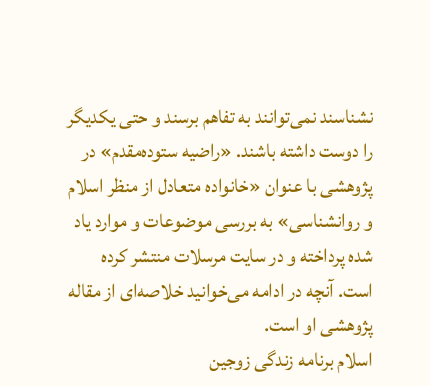نشناسند نمی‌توانند به تفاهم برسند و حتی یکدیگر را دوست داشته باشند. «راضیه ستوده‌مقدم» در پژوهشی با عنوان «خانواده متعادل از منظر اسلام و روانشناسی» به بررسی موضوعات و موارد یاد شده پرداخته و در سایت مرسلات منتشر کرده است. آنچه در ادامه می‌خوانید خلاصه‌ای از مقاله پژوهشی او است.
اسلام برنامه زندگی زوجین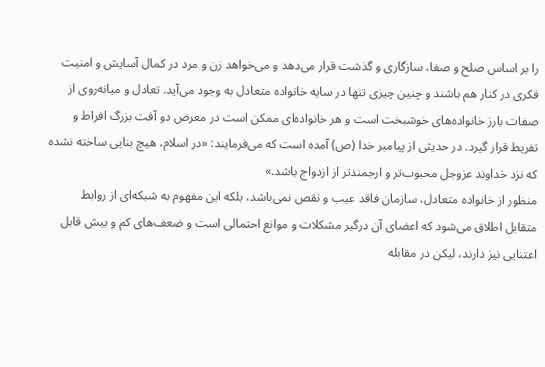را بر اساس صلح و صفا، سازگاری و گذشت قرار می‌دهد و می‌خواهد زن و مرد در کمال آسایش و امنیت فکری در کنار هم باشند و چنین چیزی تنها در سایه خانواده متعادل به وجود می‌آید. تعادل و میانه‌روی از صفات بارز خانواده‌های خوشبخت است و هر خانواده‌ای ممکن است در معرض دو آفت بزرگ افراط و تفریط قرار گیرد. در حدیثی از پیامبر خدا (ص) آمده است که می‌فرمایند: «در اسلام، هیچ بنایی ساخته نشده که نزد خداوند عزوجل محبوب‌تر و ارجمندتر از ازدواج باشد.»
منظور از خانواده متعادل، سازمان فاقد عیب و نقص نمی‌باشد، بلکه این مفهوم به شبکه‌ای از روابط متقابل اطلاق می‌شود که اعضای آن درگیر مشکلات و موانع احتمالی است و ضعف‌های کم و بیش قابل اعتنایی نیز دارند، لیکن در مقابله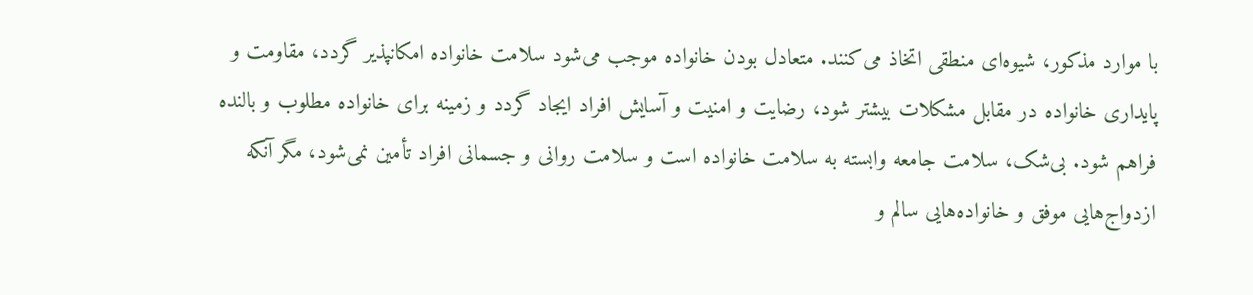با موارد مذکور، شیوه‌ای منطقی اتخاذ می‌کنند. متعادل بودن خانواده موجب می‌شود سلامت خانواده امکانپذیر گردد، مقاومت و پایداری خانواده در مقابل مشکلات بیشتر شود، رضایت و امنیت و آسایش افراد ایجاد گردد و زمینه برای خانواده مطلوب و بالنده فراهم شود. بی‌شک، سلامت جامعه وابسته به سلامت خانواده است و سلامت روانی و جسمانی افراد تأمین نمی‌شود، مگر آنکه ازدواج‌هایی موفق و خانواده‌هایی سالم و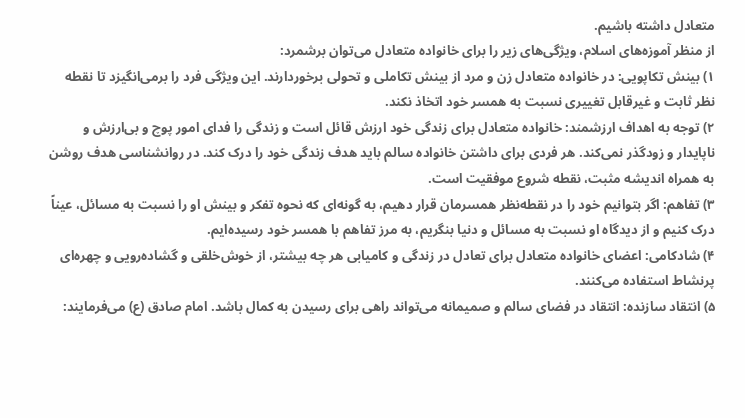متعادل داشته باشیم.
از منظر آموزه‌های اسلام، ویژگی‌های زیر را برای خانواده متعادل می‌توان برشمرد:
۱) بینش تکاپویی: در خانواده متعادل زن و مرد از بینش تکاملی و تحولی برخوردارند. این ویژگی فرد را برمی‌انگیزد تا نقطه نظر ثابت و غیرقابل تغییری نسبت به همسر خود اتخاذ نکند.
۲) توجه به اهداف ارزشمند: خانواده متعادل برای زندگی خود ارزش قائل است و زندگی را فدای امور پوچ و بی‌ارزش و ناپایدار و زودگذر نمی‌کند. هر فردی برای داشتن خانواده سالم باید هدف زندگی خود را درک کند. در روانشناسی هدف روشن به همراه اندیشه مثبت، نقطه شروع موفقیت است.
۳) تفاهم: اگر بتوانیم خود را در نقطه‌نظر همسرمان قرار دهیم، به گونه‌ای که نحوه تفکر و بینش او را نسبت به مسائل، عیناً درک کنیم و از دیدگاه او نسبت به مسائل و دنیا بنگریم، به مرز تفاهم با همسر خود رسیده‌ایم.
۴) شادکامی: اعضای خانواده متعادل برای تعادل در زندگی و کامیابی هر چه بیشتر، از خوش‌خلقی و گشاده‌رویی و چهره‌ای پرنشاط استفاده می‌کنند.
۵) انتقاد سازنده: انتقاد در فضای سالم و صمیمانه می‌تواند راهی برای رسیدن به کمال باشد. امام صادق (ع) می‌فرمایند: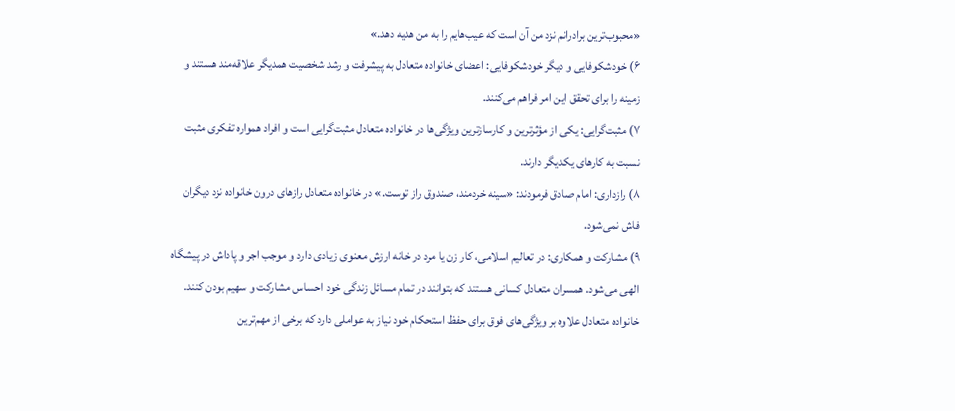«محبوب‌ترین برادرانم نزد من آن است که عیب‌هایم را به من هدیه دهد.»
۶) خودشکوفایی و دیگر خودشکوفایی: اعضای خانواده متعادل به پیشرفت و رشد شخصیت همدیگر علاقه‌مند هستند و زمینه را برای تحقق این امر فراهم می‌کنند.
۷) مثبت‌گرایی: یکی از مؤثرترین و کارسازترین ویژگی‌ها در خانواده متعادل مثبت‌گرایی است و افراد همواره تفکری مثبت نسبت به کار‌های یکدیگر دارند.
۸) رازداری: امام صادق فرمودند: «سینه خردمند، صندوق راز توست.» در خانواده متعادل راز‌های درون خانواده نزد دیگران فاش نمی‌شود.
۹) مشارکت و همکاری: در تعالیم اسلامی، کار زن یا مرد در خانه ارزش معنوی زیادی دارد و موجب اجر و پاداش در پیشگاه الهی می‌شود. همسران متعادل کسانی هستند که بتوانند در تمام مسائل زندگی خود احساس مشارکت و سهیم بودن کنند.
خانواده متعادل علاوه بر ویژگی‌های فوق برای حفظ استحکام خود نیاز به عواملی دارد که برخی از مهم‌ترین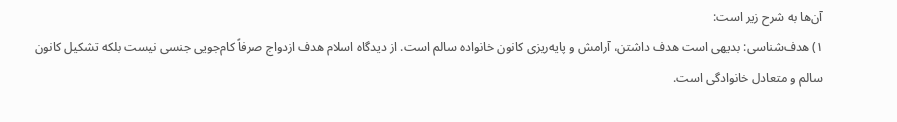آن‌ها به شرح زیر است:
۱) هدف‌شناسی: بدیهی است هدف داشتن، آرامش و پایه‌ریزی کانون خانواده سالم است. از دیدگاه اسلام هدف ازدواج صرفاً کام‌جویی جنسی نیست بلکه تشکیل کانون سالم و متعادل خانوادگی است.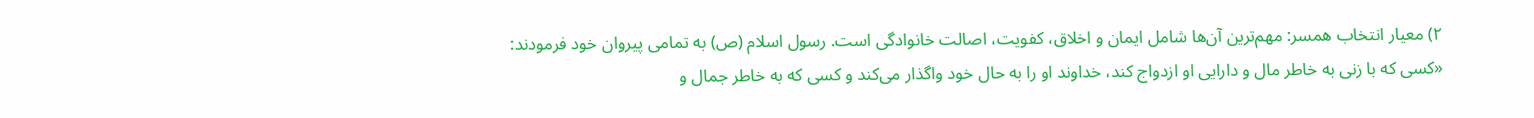۲) معیار انتخاب همسر: مهم‌ترین آن‌ها شامل ایمان و اخلاق، کفویت، اصالت خانوادگی است. رسول اسلام (ص) به تمامی پیروان خود فرمودند: «کسی که با زنی به خاطر مال و دارایی او ازدواج کند، خداوند او را به حال خود واگذار می‌کند و کسی که به خاطر جمال و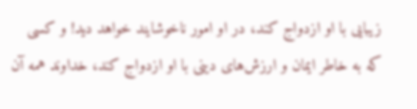زیبایی با او ازدواج کند، در او امور ناخوشایند خواهد دید! و کسی که به خاطر ایمان و ارزش‌های دینی با او ازدواج کند، خداوند همه آن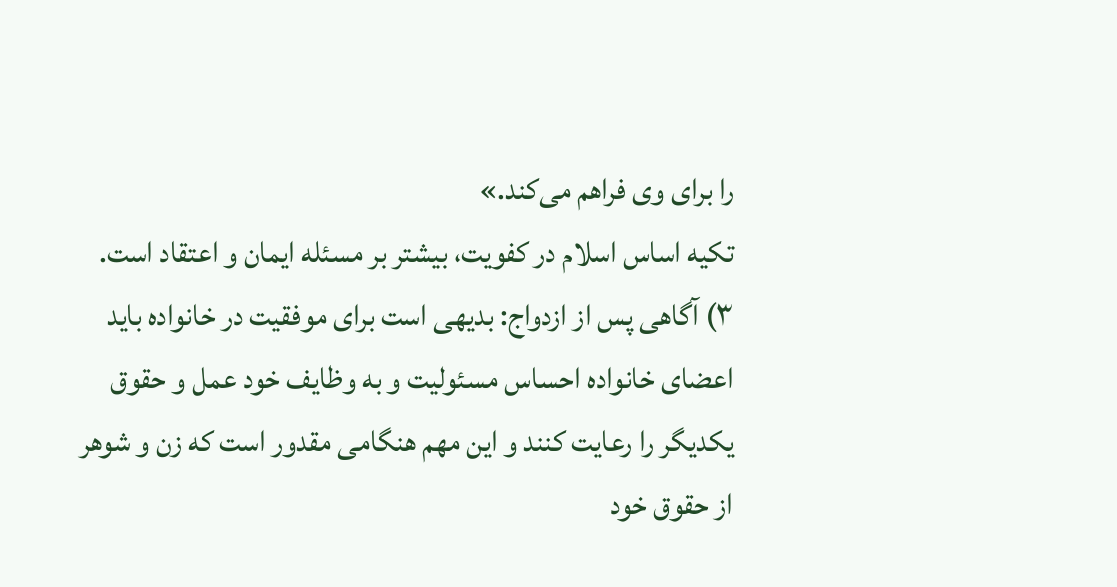را برای وی فراهم می‌کند.»
تکیه اساس اسلام در کفویت، بیشتر بر مسئله ایمان و اعتقاد است.
۳) آگاهی پس از ازدواج: بدیهی است برای موفقیت در خانواده باید اعضای خانواده احساس مسئولیت و به وظایف خود عمل و حقوق یکدیگر را رعایت کنند و این مهم هنگامی مقدور است که زن و شوهر از حقوق خود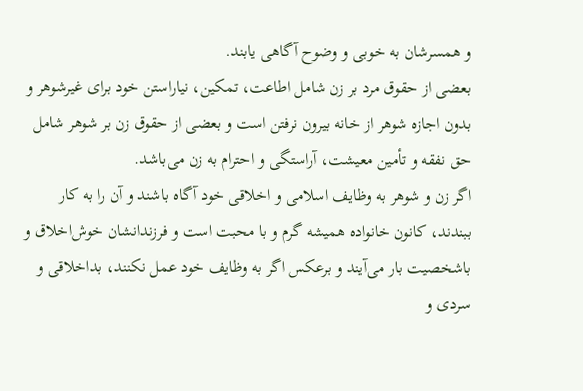و همسرشان به خوبی و وضوح آگاهی یابند.
بعضی از حقوق مرد بر زن شامل اطاعت، تمکین، نیاراستن خود برای غیرشوهر و بدون اجازه شوهر از خانه بیرون نرفتن است و بعضی از حقوق زن بر شوهر شامل حق نفقه و تأمین معیشت، آراستگی و احترام به زن می‌باشد.
اگر زن و شوهر به وظایف اسلامی و اخلاقی خود آگاه باشند و آن را به کار ببندند، کانون خانواده همیشه گرم و با محبت است و فرزندانشان خوش‌اخلاق و باشخصیت بار می‌آیند و برعکس اگر به وظایف خود عمل نکنند، بداخلاقی و سردی و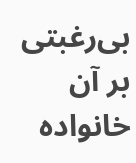بی‌رغبتی بر آن خانواده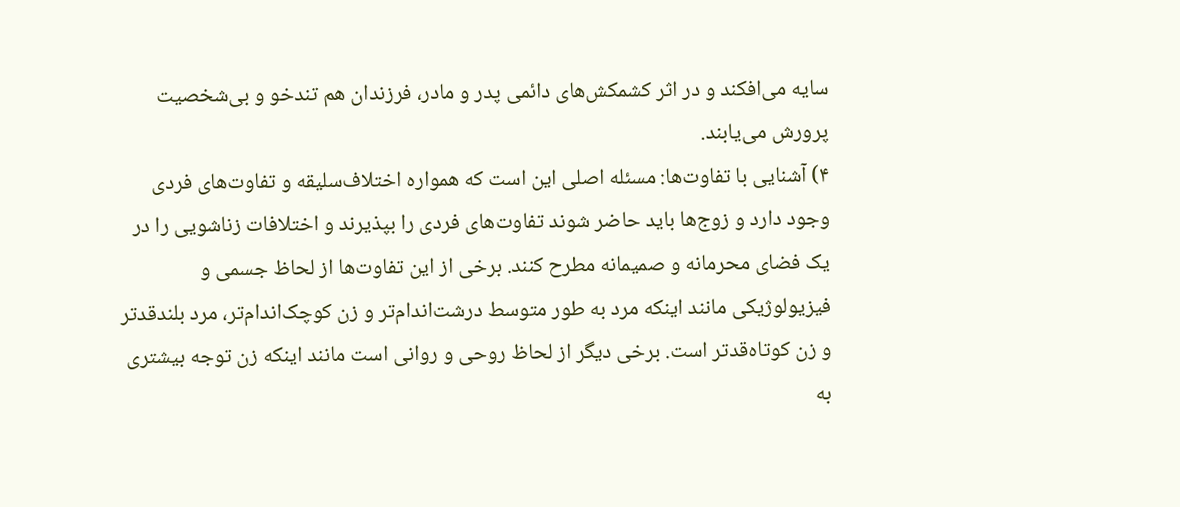سایه می‌افکند و در اثر کشمکش‌های دائمی پدر و مادر، فرزندان هم تندخو و بی‌شخصیت پرورش می‌یابند.
۴) آشنایی با تفاوت‌ها: مسئله اصلی این است که همواره اختلاف‌سلیقه و تفاوت‌های فردی وجود دارد و زوج‌ها باید حاضر شوند تفاوت‌های فردی را بپذیرند و اختلافات زناشویی را در یک فضای محرمانه و صمیمانه مطرح کنند. برخی از این تفاوت‌ها از لحاظ جسمی و فیزیولوژیکی مانند اینکه مرد به طور متوسط درشت‌اندام‌تر و زن کوچک‌اندام‌تر، مرد بلندقدتر و زن کوتاه‌قدتر است. برخی دیگر از لحاظ روحی و روانی است مانند اینکه زن توجه بیشتری به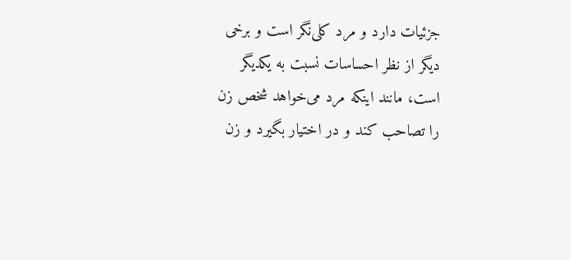جزئیات دارد و مرد کلی‌نگر است و برخی دیگر از نظر احساسات نسبت به یکدیگر است، مانند اینکه مرد می‌خواهد شخص زن را تصاحب کند و در اختیار بگیرد و زن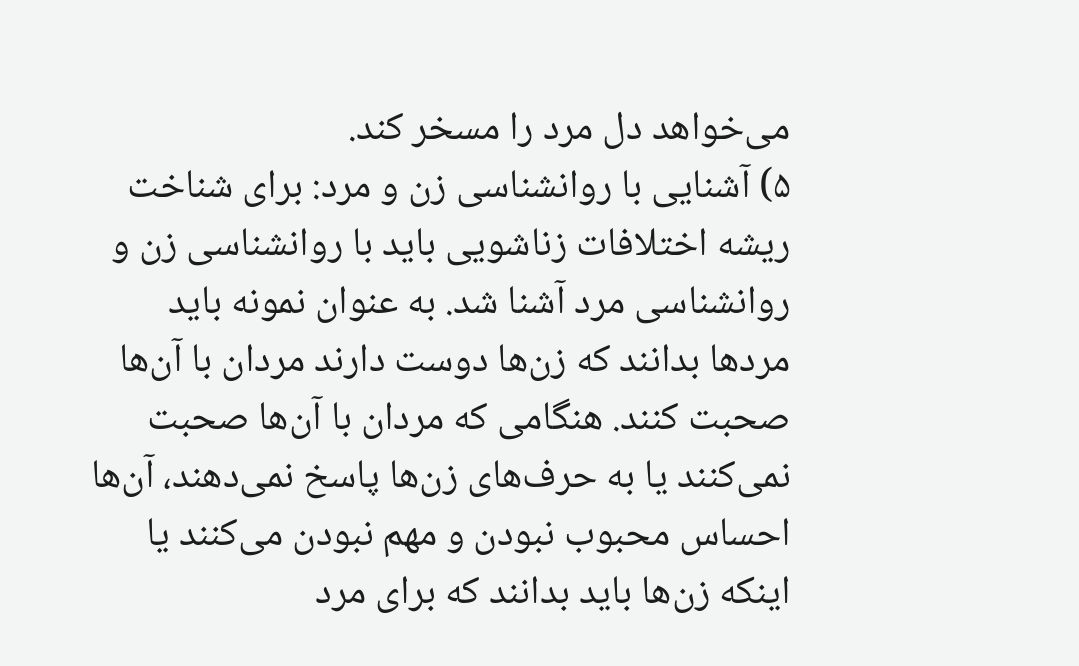می‌خواهد دل مرد را مسخر کند.
۵) آشنایی با روانشناسی زن و مرد: برای شناخت ریشه اختلافات زناشویی باید با روانشناسی زن و روانشناسی مرد آشنا شد. به عنوان نمونه باید مرد‌ها بدانند که زن‌ها دوست دارند مردان با آن‌ها صحبت کنند. هنگامی که مردان با آن‌ها صحبت نمی‌کنند یا به حرف‌های زن‌ها پاسخ نمی‌دهند، آن‌ها احساس محبوب نبودن و مهم نبودن می‌کنند یا اینکه زن‌ها باید بدانند که برای مرد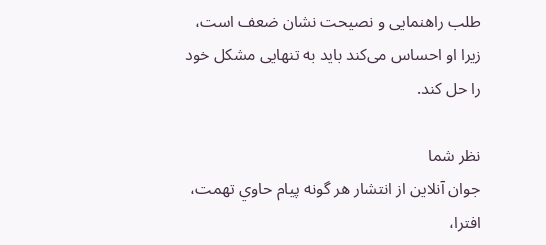طلب راهنمایی و نصیحت نشان ضعف است، زیرا او احساس می‌کند باید به تنهایی مشکل خود را حل کند.

نظر شما
جوان آنلاين از انتشار هر گونه پيام حاوي تهمت، افترا،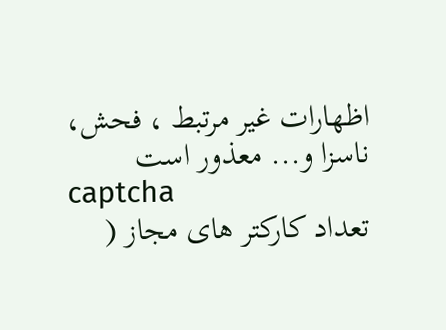اظهارات غير مرتبط ، فحش، ناسزا و... معذور است
captcha
تعداد کارکتر های مجاز (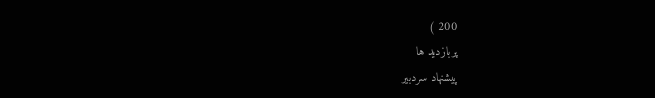200 )
پربازدید ها
پیشنهاد سردبیر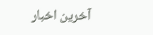آخرین اخبار